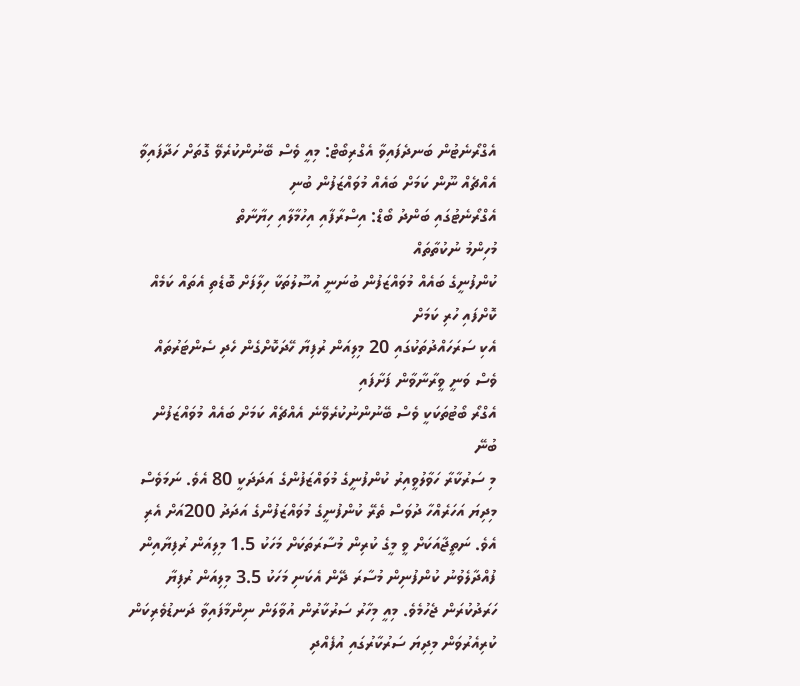އެގްރޯނެޓުން ބަނދެފައިވާ އެގްރިބޯޓް: މިއީ ވެސް ބޭނުންކުރެވޭ ގޮތަށް ހަދާފައިވާ އެއްޗެއް ނޫން ކަމަށް ބައެއް މުވައްޒަފުން ބުނި
އެގްރޯނެޓުގައި ބަންދު ބޯޑް: އިސްރާފާއި އިހުމާލާއި ހިޔާނާތް
މުހިންމު ނުކުތާތައް
ކުންފުނީގެ ބައެއް މުވައްޒަފުން ބުނަނީ އުސޫލުތަކާ ހިލާފަށް ބޮޑެތި އެތައް ކަމެއް ކޮށްފައި ހުރި ކަމަށް
އެކި ސަރަހައްދުތަކުގައި 20 މިލިއަން ރުފިޔާ ހޭދަކޮށްގެން ހެދި ސެންޓަރުތައް ވެސް ވަނީ ވީރާނާވާން ފަށާފައި
އެގްރޯ ބޯޓުތަކަކީ ވެސް ބޭނުންނުކުރެވޭނެ އެއްޗެއް ކަމަށް ބައެއް މުވައްޒަފުން ބުނޭ
މި ސަރުކާރާ ހަވާލުވީއިރު ކުންފުނީގެ މުވައްޒަފުންގެ އަދަދަކީ 80 އެވެ. ނަމަވެސް މިދިޔަ އަހަރެއްހާ ދުވަސް ތެރޭ ކުންފުނީގެ މުވައްޒަފުންގެ އަދަދު 200އަށް އެރި އެވެ. ނަތީޖާއަކަށް ވީ މީގެ ކުރިން މުސާރަތަކަށް މަހަކު 1.5 މިލިއަން ރުފިޔާއިން ފުއްދާލެވުނު ކުންފުނިން މުސާރަ ދޭން އެކަނި މަހަކު 3.5 މިލިއަން ރުފިޔާ ހަރަދުކުރަން ޖެހުމެވެ. މިއީ މިހާރު ސަރުކާރުން އުވާލަން ނިންމާފައިވާ ދަނޑުވެރިކަން ކުރިއެރުވަން މިދިޔަ ސަރުކާރުގައި އުފެއްދި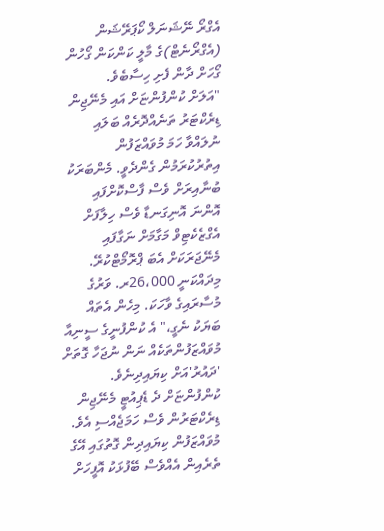އެގްރޯ ނޭޝަނަލް ކޯޕަރޭޝަން (އެގްރޯނެޓް)ގެ މާލީ ކަންކަން ގޯހުން ގޯހަށް ދާން ފެށި ހިސާބެވެ.
"އަލަށް ކުންފުންޏަށް އައި މެނޭޖިން ޑިރެކްޓަރު ތަނެއްދޮރެއް ބަލައި ނުލައްވާ ހަމަ މުވައްޒަފުން އިތުރުކުރަމުން ގެންދެވީ. މެންބަރަކު ބުނާއިރަށް ވެސް ފާސްކޮށްފައި އޮންނަ އޮނިގަނޑާ ވެސް ހިލާފަށް އެގްޒެކެޓިވް މަގާމަށް ނަގާފައި މެނޭޖަރަކަށް އެބަ ޕްރޮމޯޓްކުރޭ. މިދައްކަނީ 26،000ރ. ވަރުގެ މުސާރައިގެ ވާހަކަ. މިހެން އެތައް ބަޔަކު ނެގީ،" އެ ކުންފުނީގެ ސީނިއާ މުވައްޒަފުންތަކެއް ނަން ނުޖަހާ ގޮތަށް 'ދައުރު'އަށް ކިޔައިދިނެވެ.
ކުންފުންޏަށް ދެ ޑެޕިއުޓީ މެނޭޖިން ޑިރެކްޓަރުން ވެސް ހަމަޖެއްސި އެވެ. މުވައްޒަފުން ކިޔައިދިން ގޮތުގައި އޭގެ ތެރެއިން އެއްވެސް ބޭފުޅަކު އޮފީހަށް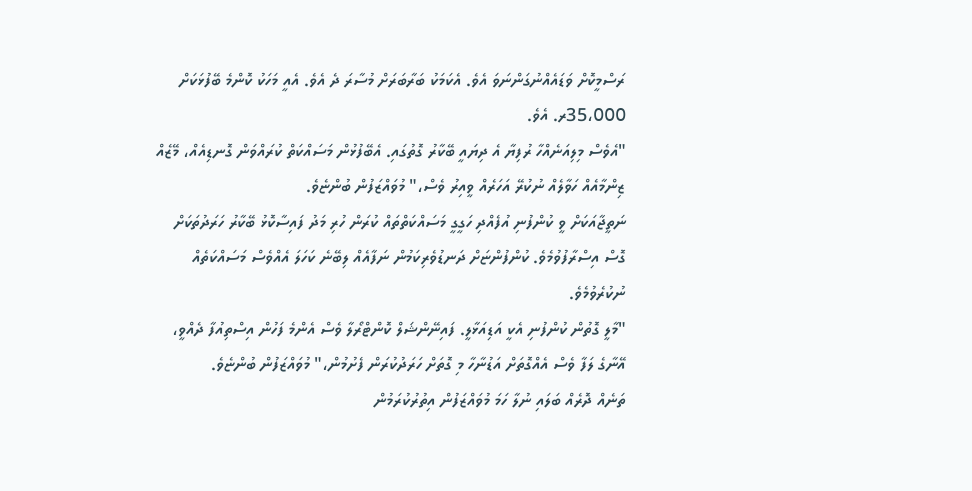ރަސްމީކޮށް ވަޑައެއްނުގަންނަވަ އެވެ. އެކަމަކު ބަރާބަރަށް މުސާރަ ދެ އެވެ. އެއީ މަހަކު ކޮންމެ ބޭފުޅަކަށް 35،000ރ. އެވެ.
"އެވެސް މިލިއަނެއްހާ ރުފިޔާ އެ ދިޔައީ ބޭކާރު ގޮތުގައި. އެބޭފުޅުން މަސައްކަތް ކުރައްވަން ގޮނޑިއެއް، މޭޒެއް ޒިންމާއެއް ހަވާލެއް ނުކުރޭ އަހަރެއް ވީއިރު ވެސް،" މުވައްޒަފުން ބުންޏެވެ.
ނަތީޖާއަކަށް ވީ ކުންފުނި އުފެއްދި ހަގީގީ މަސައްކަތްތައް ކުރަން ހުރި މަދު ފައިސާކޮޅު ބޭކާރު ހަރަދުތަކަށް ގޮސް އިސްރާފުވުމެވެ. ކުންފުންޏަށް ދަނޑުވެރިކަމުން ނަފާއެއް ލިބޭނެ ކަހަލަ އެއްވެސް މަސައްކަތެއް ނުކުރެވުމެވެ.
"މާލީ ގޮތުން ކުންފުނި އެކީ އަޑިއަޅާލީ. ފައިނޭންޝަލް ކޮންޓްރޯލާ ވެސް އެންމެ ފަހުން އިސްތިއުފާ ދެއްވީ، އޭނާގެ ލަފާ ވެސް އެއްގޮތަށް އަޑުނާހާ މި ގޮތަށް ހަރަދުކުރަން ފެށުމުން،" މުވައްޒަފުން ބުންޏެވެ.
ތަނެއް ދޮރެއް ބަލައި ނުލާ ހަމަ މުވައްޒަފުން އިތުރުކުރަމުން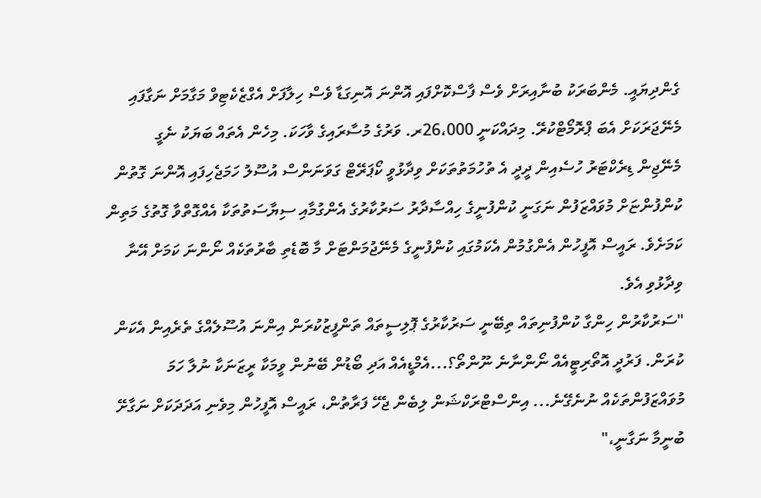ގެންދިޔައީ. މެންބަރަކު ބުނާއިރަށް ވެސް ފާސްކޮށްފައި އޮންނަ އޮނިގަޑާ ވެސް ހިލާފަށް އެގްޒެކެޓިވް މަގާމަށް ނަގާފައި މެނޭޖަރަކަށް އެބަ ޕްރޮމޯޓްކުރޭ. މިދައްކަނީ 26،000ރ. ވަރުގެ މުސާރައިގެ ވާހަކަ. މިހެން އެތައް ބަޔަކު ނެގީ
މެނޭޖިން ޑިރެކްޓަރު ހުސެއިން ދީދީ އެ ތުހުމަތުތަކަށް ވިދާޅުވީ ކޯޕަރޭޓް ގަވަނަންސް އުސޫލު ހަމަޖެހިފައި އޮންނަ ގޮތުން ކުންފުންޏަށް މުވައްޒަފުން ނަގަނީ ކުންފުނީގެ ހިއްސާދާރު ސަރުކާރުގެ އެންގުމާއި ސިޔާސަތުތަކާ އެއްގޮތްވާ ގޮތުގެ މަތިން ކަމަށެވެ. ރައީސް އޮފީހުން އެންގުމުން އެކަމުގައި ކުންފުނީގެ މެނޭޖުމަންޓަށް މާ ބޮޑެތި ބާރުތަކެއް ނޯންނަ ކަމަށް އޭނާ ވިދާޅުވި އެވެ.
"ސަރުކާރުން ހިންގާ ކުންފުނިތައް ތިބޭނީ ސަރުކާރުގެ ޕޮލިސީތައް ތަންފީޒުކުރަން އިންނަ އުސޫލެއްގެ ތެރެއިން އެކަން ކުރަން. ފަރުދީ އޮތޯރިޓީއެއް ނޯންނާނެ ނޫންތޯ؟...އެމްޑީއެއް އަދި ބޯޑުން ބޭނުން ވީމަކާ ރީޒަނަކާ ނުލާ ހަމަ މުވައްޒަފުންތަކެއް ނުނެގޭނެ... އިންސްޓްރަކްޝަން ލިބެން ޖެހޭ ފަރާތުން، ރައީސް އޮފީހުން މިވެނި އަދަދަކަށް ނަގާށޭ ބުނީމާ ނަގާނީ،"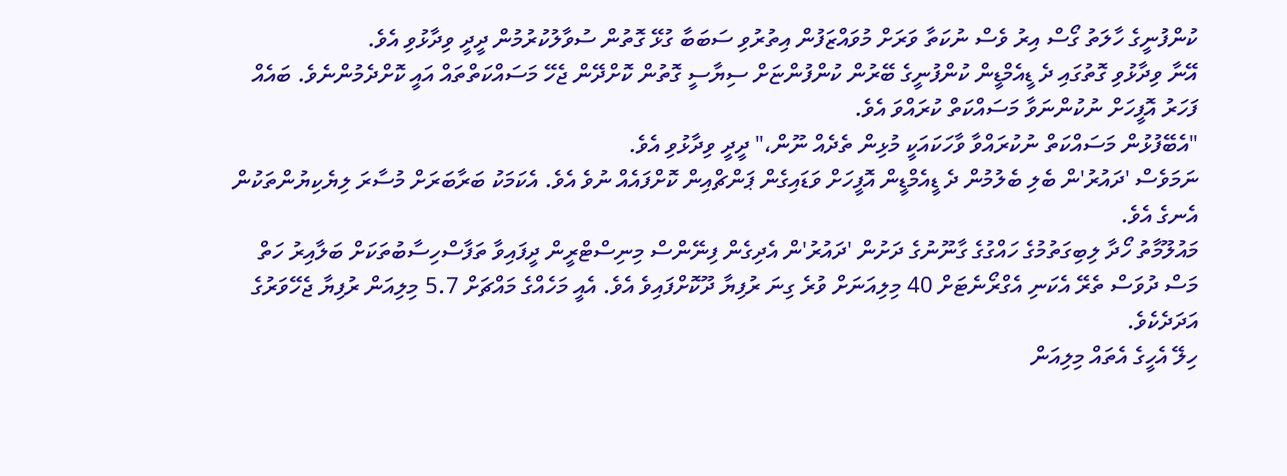ކުންފުނީގެ ހާލަތު ގޯސް އިރު ވެސް ނުކަތާ ވަރަށް މުވައްޒަފުން އިތުރުވި ސަބަބާ ގުޅޭ ގޮތުން ސުވާލުކުރުމުން ދީދީ ވިދާޅުވި އެވެ.
އޭނާ ވިދާޅުވި ގޮތުގައި ދެ ޑީއެމްޑީން ކުންފުނީގެ ބޭރުން ކުންފުންޏަށް ސިޔާސީ ގޮތުން ކޮށްދޭން ޖެހޭ މަސައްކަތްތައް އައީ ކޮށްދެމުންނެވެ. ބައެއް ފަހަރު އޮފީހަށް ނުކުންނަވާ މަސައްކަތް ކުރައްވަ އެވެ.
"އެބޭފުޅުން މަސައްކަތް ނުކުރައްވާ ވާހަކައަކީ މުޅިން ތެދެއް ނޫން،" ދީދީ ވިދާޅުވި އެވެ.
ނަމަވެސް 'ދައުރު'ން ބެލި ބެލުމުން ދެ ޑީއެމްޑީން އޮފީހަށް ވަޑައިގެން ޕަންޗްއިން ކޮށްފައެއް ނުވެ އެވެ. އެކަމަކު ބަރާބަރަށް މުސާރަ ލިޔެކިޔުންތަކުން އެނގެ އެވެ.
މައުލޫމާތު ހޯދާ ލިބިގަތުމުގެ ހައްގުގެ ގާނޫނުގެ ދަށުން 'ދައުރު'ން އެދިގެން ފިނޭންސް މިނިސްޓްރީން ދީފައިވާ ތަފާސްހިސާބުތަކަށް ބަލާއިރު ހަތް މަސް ދުވަސް ތެރޭ އެކަނި އެގްރޯނެޓަށް 40 މިލިއަނަށް ވުރެ ގިނަ ރުފިޔާ ދޫކޮށްފައިވެ އެވެ. އެއީ މަހެއްގެ މައްޗަށް 5.7 މިލިއަން ރުފިޔާ ޖެހޭވަރުގެ އަދަދެކެވެ.
ހިލޭ އެހީގެ އެތައް މިލިއަން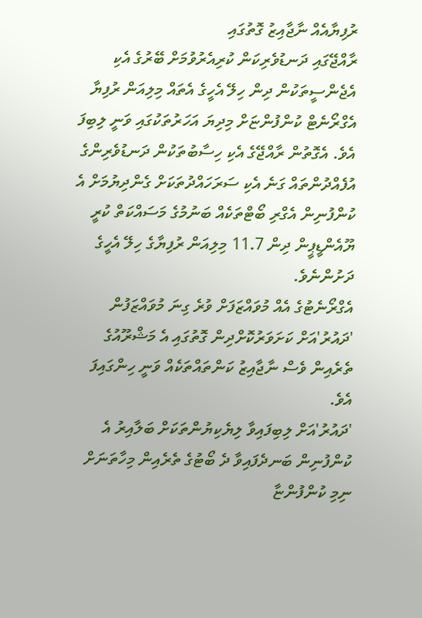ރުފިޔާއެއް ނާޖާއިޒު ގޮތުގައި
ރާއްޖޭގައި ދަނޑުވެރިކަން ކުރިއެރުވުމަށް ބޭރުގެ އެކި އެޖެންސީތަކުން ދިން ހިލޭ އެހީގެ އެތައް މިލިއަން ރުފިޔާ އެގްރޯނެޓް ކުންފުންޏަށް މިދިޔަ އަހަރުތަކުގައި ވަނީ ލިބިފަ އެވެ. އެގޮތުން ރާއްޖޭގެ އެކި ހިސާބުތަކުން ދަނޑުވެރިންގެ އުފެއްދުންތައް ގަނެ އެކި ސަރަހައްދުތަކަށް ގެންދިޔުމަށް އެ ކުންފުނިން އެގްރި ބޯޓްތަކެއް ބަނުމުގެ މަސައްކަތް ކުރީ ޔޫއެންޑީޕީން ދިން 11.7 މިލިއަން ރުފިޔާގެ ހިލޭ އެހީގެ ދަށުންނެވެ.
އެގްރޯނެޓުގެ އެއް މުވައްޒަފަށް ވުރެ ގިނަ މުވައްޒަފުން 'ދައުރު'އަށް ކަށަވަރުކޮށްދިން ގޮތުގައި އެ މަޝްރޫއުގެ ތެރެއިން ވެސް ނާޖާއިޒު ކަންތައްތަކެއް ވަނީ ހިންގައިފަ އެވެ.
'ދައުރު'އަށް ލިބިފައިވާ ލިޔެކިޔުންތަކަށް ބަލާއިރު އެ ކުންފުނިން ބަނދެފައިވާ ދެ ބޯޓުގެ ތެރެއިން މިހާތަނަށް ނިމި ކުންފުންޏާ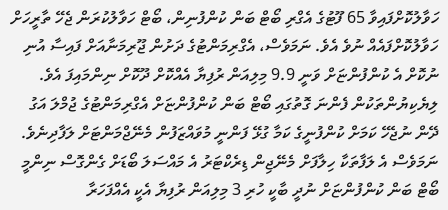ހަވާލުކޮށްފައިވާ 65 ފޫޓުގެ އެގްރި ބޯޓް ބަން ކުންފުނިން، ބޯޓް ހަވާލުކުރަން ޖެހޭ ތާރީހަށް ހަވާލުކޮށްފައެއް ނުވެ އެވެ. ނަމަވެސް، އެގްރިމަންޓުގެ ދަށުން ޖޫރިމަނާއަށް ފައިސާ އުނި ނުކޮށް އެ ކުންފުންޏަށް ވަނީ 9.9 މިލިއަން ރުފިޔާ އެއްކޮށް ދޫކޮށް ނިންމައިފަ އެވެ.
ލިޔެކިޔުންތަކުން ފެންނަ ގޮތުގައި ބޯޓް ބަން ކުންފުންޏަށް އެގްރިމަންޓުގެ ޖުމްލަ އަގު ދޭން ނުޖެހޭ ކަމަށް ކުންފުނީގެ ކަމާ ގުޅޭ ފަންނީ މުވައްޒަފުން މެނޭޖްމަންޓަށް ލަފާދިނެވެ. ނަމަވެސް އެ ލަފާތަކާ ހިލާފަށް މެނޭޖިން ޑިރެކްޓަރު އެ މައްސަލަ ބޯޑަށް ގެންގޮސް ނިންމީ ބޯޓް ބަން ކުންފުންޏަށް ނުދީ ބާކީ ހުރި 3 މިލިއަން ރުފިޔާ އެކީ އެއްފަހަރާ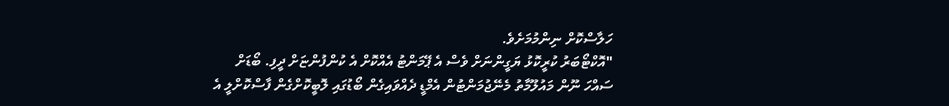ހަލާސްކޮށް ނިންމުމަށެވެ.
"އޮކްޓޯބަރު ކުރީކޮޅު ޔަގީންނަށް ވެސް އެ ޕޭމަންޓު އެއްކޮށް އެ ކުންފުންޏަށް ދީފި. ބޯޑަށް ސައްހަ ނޫން މައުލޫމާތު މެނޭޖުމަންޓުން އެމްޑީ ދެއްވައިގެން ބޯޑުގައި ލޮބީކޮށްގެން ފާސްކޮށްލީ އެ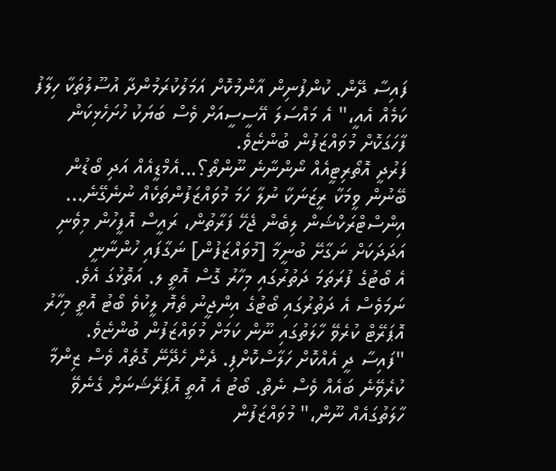ފައިސާ ދޭން. ކުންފުނިން އާންމުކޮށް އަމަލުކުރަމުންދާ އުސޫލުތަކާ ހިލާފު ކަމެއް އެއީ،" އެ މައްސަލަ އޭސީސީއަށް ވެސް ބަޔަކު ހުށަހެޅިކަން ފާހަގަކޮށް މުވައްޒަފުން ބުންޏެވެ.
ފަރުދީ އޮތޯރިޓީއެއް ނޯންނާނެ ނޫންތޯ؟...އެމްޑީއެއް އަދި ބޯޑުން ބޭނުން ވީމަކާ ރީޒަނަކާ ނުލާ ހަމަ މުވައްޒަފުންތަކެއް ނުނެގޭނެ... އިންސްޓްރަކްޝަން ލިބެން ޖެހޭ ފަރާތުން، ރައީސް އޮފީހުން މިވެނި އަދަދަކަށް ނަގާށޭ ބުނީމާ [މުވައްޒަފުން] ނަގާފައި ހުންނާނީ
އެ ބޯޓުގެ ފުރަތަމަ ދަތުރުގައި މިހާރު ގޮސް އޮތީ ލ. އަތޮޅުގަ އެވެ. ނަމަވެސް އެ ދަތުރުގައި ބޯޓުގެ އިންޖީނު ތެޔޮ ލީކުވެ ބޯޓު އޮތީ މިހާރު އޮޕަރޭޓް ކުރެވޭ ހާލަތުގައި ނޫން ކަމަށް މުވައްޒަފުން ބުންޏެވެ.
"ފައިސާ ދީ އެއްކޮށް ހަލާސްކޮށްފި. ދެން ހެދޭނޭ ގޮތެއް ވެސް ޒިންމާ ކުރެވޭނެ ބައެއް ވެސް ނެތް. ބޯޓު އެ އޮތީ އޮޕަރޭޝަނަށް ގެނެވޭ ހާލަތުގައެއް ނޫން،" މުވައްޒަފުން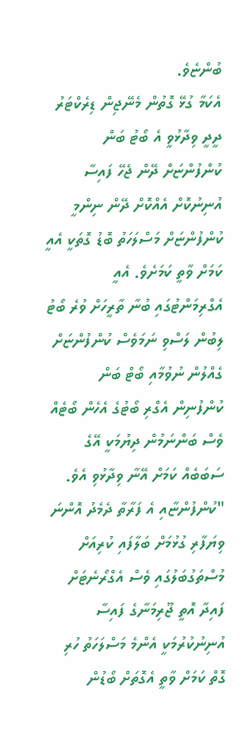ބުންޏެވެ.
އެކަމާ ގުޅޭ ގޮތުން މެނޭޖިން ޑިރެކްޓަރު ދީދީ ވިދާޅުވީ އެ ބޯޓު ބަން ކުންފުންޏަށް ދޭން ޖެހޭ ފައިސާ އުނިނުކޮށް އެއްކޮށް ދޭން ނިންމީ ކުންފުންޏަށް މަސްލަހަތު ބޮޑު ގޮތަކީ އެއީ ކަމަށް ވާތީ ކަމަށެވެ. އެއީ އެގްރިމަންޓުގައި ބުނާ ތާރީހަށް ވުރެ ބޯޓު ލިބުން ލަސްވި ނަމަވެސް ކުންފުންޏަށް ގެއްލުން ނުވުމާއި ބޯޓް ބަން ކުންފުނިން އެގްރި ބޯޓުގެ އެހެން ބޯޓެއް ވެސް ބަންނަމުން ދިޔުމަކީ އޭގެ ސަބަބެއް ކަމަށް އޭނާ ވިދާޅުވި އެވެ.
"ކުންފުންޏާއި އެ ފަރާތާ ދެމެދު އޮންނަ ވިޔަފާރި ގުޅުމަށް ބަލާފައި ކުރިއަށް މުސްތަގުބަލުގައި ވެސް އެގްރޯނެޓަށް ފައިދާ އޮތީ ޖޫރިމަނާގެ ފައިސާ އުނިނުކުރުމަކީ އެންމެ މަސްލަހަތު ހުރި ގޮތް ކަމަށް ވާތީ އެގޮތަށް ބޯޑުން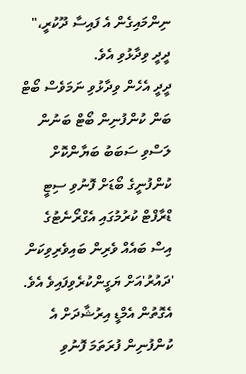ނިންމައިގެން އެ ފައިސާ ދޫކުރީ،" ދީދީ ވިދާޅުވި އެވެ.
ދީދީ އެހެން ވިދާޅުވި ނަމަވެސް ބޯޓް ބަން ކުންފުނިން ބޯޓް ބަނުން ލަސްވި ސަބަބު ބަޔާންކޮށް ކުންފުނީގެ ބޯޑަށް ފޮނުވި ސިޓީ ޑްރާފްޓް ކުރުމުގައި އެގްރޯނެޓުގެ އިސް ބައެއް ވެރިން ބައިވެރިވިކަން 'ދައުރު'އަށް ޔަގީންކުރެވިފައިވެ އެވެ. އެގޮތުން އެމްޑީ އިރުޝާދަށް އެ ކުންފުނިން ފުރަތަމަ ފޮނުވި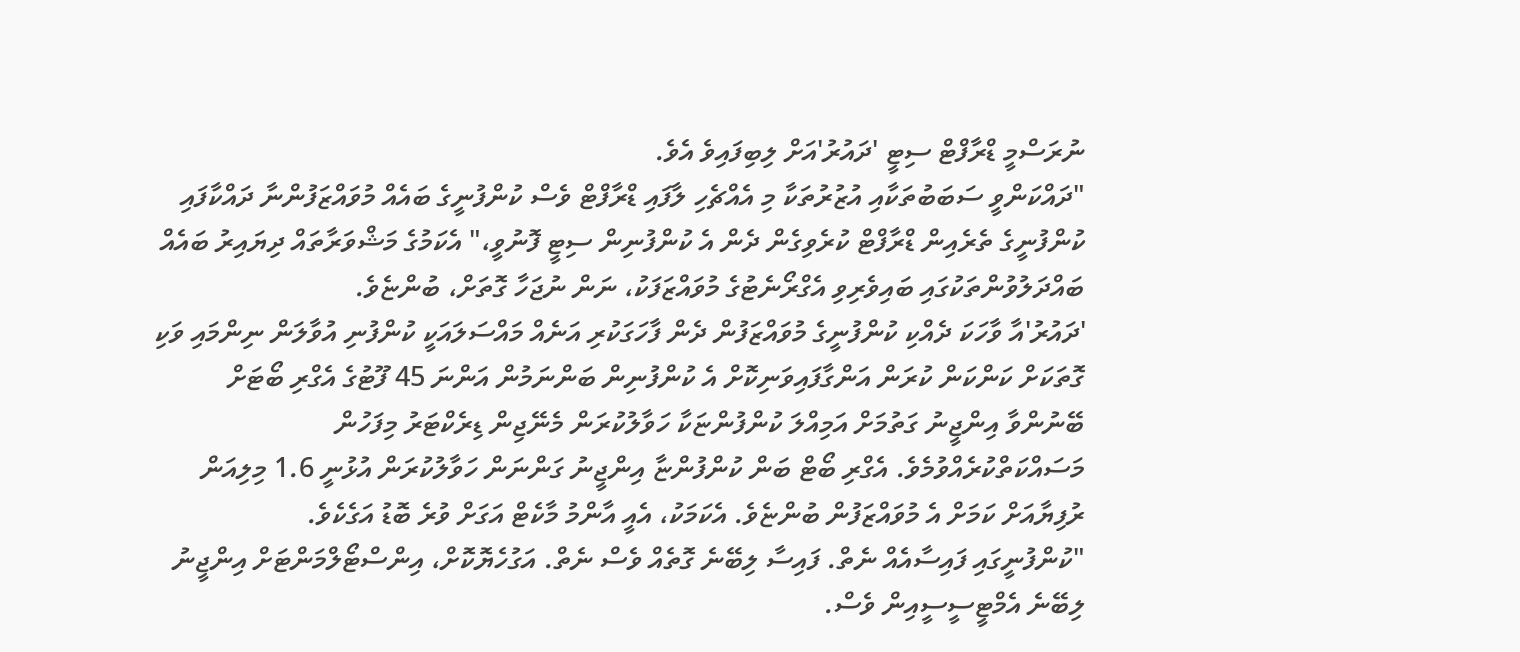ނުރަސްމީ ޑްރާފްޓް ސިޓީ 'ދައުރު'އަށް ލިބިފައިވެ އެވެ.
"ދައްކަންވީ ސަބަބުތަކާއި އުޒުރުތަކާ މި އެއްޗެހި ލާފައި ޑްރާފްޓް ވެސް ކުންފުނީގެ ބައެއް މުވައްޒަފުންނާ ދައްކާފައި ކުންފުނީގެ ތެރެއިން ޑްރާފްޓް ކުރެވިގެން ދެން އެ ކުންފުނިން ސިޓީ ފޮނުވީ،" އެކަމުގެ މަޝްވަރާތައް ދިޔައިރު ބައެއް ބައްދަލުވުންތަކުގައި ބައިވެރިވި އެގްރޯނެޓުގެ މުވައްޒަފަކު، ނަން ނުޖަހާ ގޮތަށް، ބުންޏެވެ.
'ދައުރު'އާ ވާހަކަ ދެއްކި ކުންފުނީގެ މުވައްޒަފުން ދެން ފާހަގަކުރި އަނެއް މައްސަލައަކީ ކުންފުނި އުވާލަން ނިންމައި ވަކި ގޮތަކަށް ކަންކަން ކުރަން އަންގާފައިވަނިކޮށް އެ ކުންފުނިން ބަންނަމުން އަންނަ 45 ފޫޓުގެ އެގްރި ބޯޓަށް ބޭނުންވާ އިންޖީނު ގަތުމަށް އަމިއްލަ ކުންފުންޏަކާ ހަވާލުކުރަން މެނޭޖިން ޑިރެކްޓަރު މިފަހުން މަސައްކަތްކުރެއްވުމެވެ. އެގްރި ބޯޓް ބަން ކުންފުންޏާ އިންޖީނު ގަންނަން ހަވާލުކުރަން އުޅުނީ 1.6 މިލިއަން ރުފިޔާއަށް ކަމަށް އެ މުވައްޒަފުން ބުންޏެވެ. އެކަމަކު، އެއީ އާންމު މާކެޓް އަގަށް ވުރެ ބޮޑު އަގެކެވެ.
"ކުންފުނީގައި ފައިސާއެއް ނެތް. ފައިސާ ލިބޭނެ ގޮތެއް ވެސް ނެތް. އަގުހެޔޮކޮށް، އިންސްޓޯލްމަންޓަށް އިންޖީނު ލިބޭނެ އެމްޓީސީސީއިން ވެސް.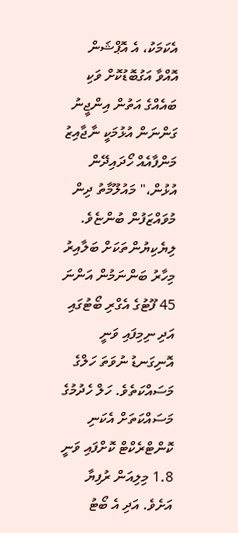އެކަމަކު، އެ އޮޕްޝަން އޮއްވާ އަގުބޮޑުކޮށް ވަކި ބައެއްގެ އަތުން އިންޖީނު ގަންނަން އުޅުމަކީ ނާޖާއިޒު މަންފާއެއް ހޯދައިދޭން އުޅުން،" މައުލޫމާތު ދިން މުވައްޒަފުން ބުންޏެވެ.
ލިޔެކިޔުންތަކަށް ބަލާއިރު މިހާރު ބަންނަމުން އަންނަ 45 ފޫޓުގެ އެގްރި ބޯޓުގައި އަދި ނިމިފައި ވަނީ އޮނިގަނޑު ނުވަތަ ހަލްގެ މަސައްކަތެވެ. ހަލް ހެދުމުގެ މަސައްކަތަށް އެކަނި ކޮންޓްރެކްޓް ކޮށްފައި ވަނީ 1.8 މިލިއަން ރުފިޔާ އަށެވެ. އަދި އެ ބޯޓު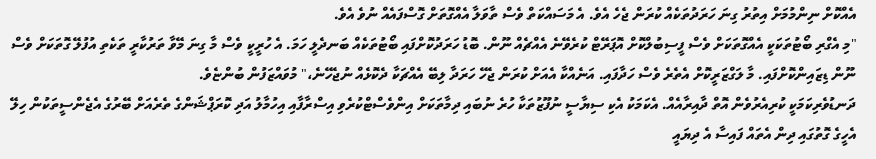އެއްކޮށް ނިންމުމަށް އިތުރު ގިނަ ހަރަދުތަކެއް ކުރަން ޖެހެ އެވެ. އެ މަސައްކަތް ވެސް ތާވަލާ އެއްގޮތަށް ގޮސްފައެއް ނުވެ އެވެ.
"މި އެގްރި ބޯޓުތަކަކީ އެއްގޮތަކަށް ވެސް ފީސިބުލްކޮށް އޮޕަރޭޓް ކުރެވޭނެ އެއްޗެއް ނޫން. ބޮޑު ހަރަދުކޮށްފައި ބޯޓުތަކެއް ބަނދެލީ ހަމަ. އެ ހުރީކީ ވެސް މާ ގިނަ މޭވާ ތަރުކާރީ ތަކެތި އުފުލޭ ގޮތަކަށް ވެސް ނޫން ޑިޒައިންކޮށްފައި. މާ ލަގްޒަރީކޮށް އެތެރެ ވެސް ހަދާފައި. އަނެއްކާ އެއަށް ކުރަން ޖެހޭ ހަރަދާ ލިބޭ އެއްޗަކާ ދެކޮޅެއް ނުޖެހޭނެ،" މުވައްޒަފުން ބުންޏެވެ.
ދަނޑުވެރިކަމަކީ ކުރިއެރުވެން އޮތް ދާއިރާއެއް. އެކަމަކު އެކި ސިޔާސީ ނުފޫޒުތަކާ ހުރެ ނުބައި ދިމާތަކަށް އިންވެސްޓްކުރެވި އިސްރާފާއި އިހުމާލު އަދި ކޮރަޕްޝަންގެ ތެރެއަށް ބޭރުގެ އެޖެންސީތަކުން ހިލޭ އެހީގެ ގޮތުގައި ދިން އެތައް ފައިސާ އެ ދިޔައީ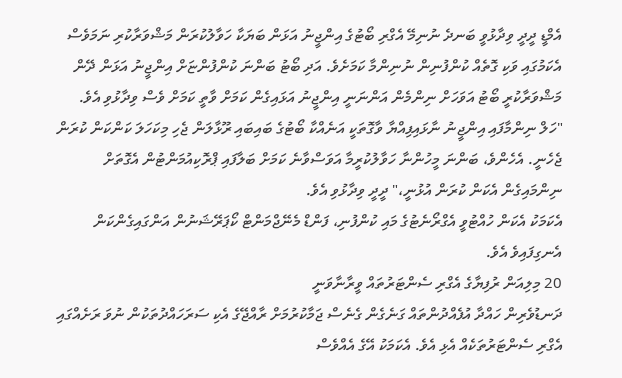އެމްޑީ ދީދީ ވިދާޅުވީ ބަނދެ ނުނިމޭ އެގްރި ބޯޓުގެ އިންޖީނު އަޅަން ބަޔަކާ ހަވާލުކުރަން މަޝްވަރާކުރި ނަމަވެސް އެކަމުގައި ވަކި ގޮތެއް ކުންފުނިން ނުނިންމާ ކަމަށެވެ. އަދި ބޯޓު ބަންނަ ކުންފުންޏަށް އިންޖީނު އަޅަން ދޭން މަޝްވަރާކުރީ ބޯޓު އަވަހަށް ނިންމެން އަންނަނީ އިންޖީނު އަޅައިގެން ކަމަށް ވާތީ ކަމަށް ވެސް ވިދާޅުވި އެވެ.
"ހަލް ނިންމާފައި އިންޖީނު ނާޅައިފިއްޔާ ވާގޮތަކީ އަނެއްކާ ބޯޓުގެ ބައިބައި ރޫޅާލަން ޖެހި މިކަހަލަ ކަންކަން ކުރަން ޖެހެނީ. އެހެންވެ، ބަންނަ މީހުންނާ ހަވާލުކުރީމާ އަވަސްވާނެ ކަމަށް ބަލާފައި ޕްރޮކިއުމަންޓުން އެގޮތަށް ނިންމައިގެން އެކަން ކުރަން އުޅުނީ،" ދީދީ ވިދާޅުވި އެވެ.
އެކަމަކު އެކަން ހުއްޓުވީ އެގްރޯނެޓުގެ މައި ކުންފުނި، ފަންޑް މެނޭޖްމަންޓް ކޯޕަރޭޝަނުން އަންގައިގެންކަން އެނގިފައިވެ އެވެ.
20 މިލިއަން ރުފިޔާގެ އެގްރި ސެންޓަރުތައް ވީރާނާވަނީ
ދަނޑުވެރިން ހައްދާ އުފެއްދުންތައް ގަނެގެން ގެނެސް ޖަމާކުރުމަށް ރާއްޖޭގެ އެކި ސަރަހައްދުތަކުން ނުވަ ރަށެއްގައި އެގްރި ސެންޓަރުތަކެއް އެޅި އެވެ. އެކަމަކު އޭގެ އެއްވެސް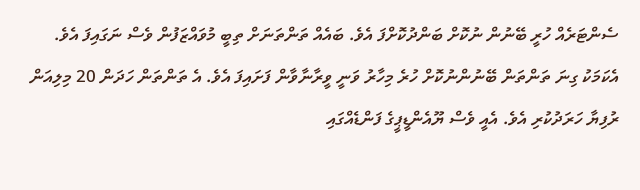ސެންޓަރެއް ހުރީ ބޭނުން ނުކޮށް ބަންދުކޮށްފަ އެވެ. ބައެއް ތަންތަނަށް ތިބީ މުވައްޒަފުން ވެސް ނަގައިފަ އެވެ. އެކަމަކު ގިނަ ތަންތަން ބޭނުންނުކޮށް ހުރެ މިހާރު ވަނީ ވީރާނާވާން ފަށައިފަ އެވެ. އެ ތަންތަން ހަދަން 20 މިލިއަން ރުފިޔާ ހަރަދުކުރި އެވެ. އެއީ ވެސް ޔޫއެންޑީޕީގެ ފަންޑެއްގައި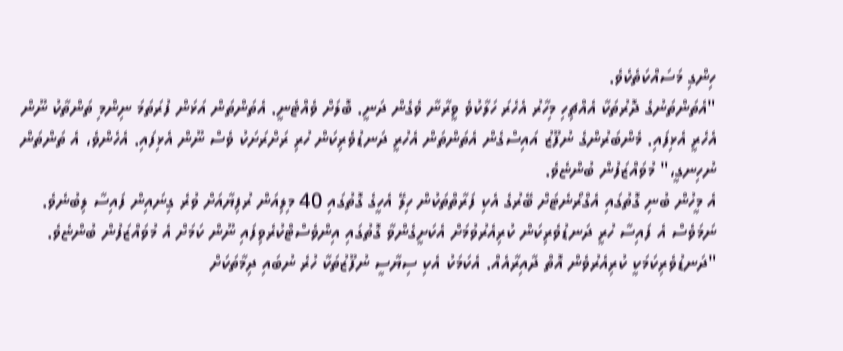ހިންގި މަސައްކަތެކެވެ.
"އެތަންތަނުގެ ދޮރުތަކާ އެއްޗިހި މިހާރު އެހެރަ ހަލާކުވެ ވީރާނާ ވެގެން ދަނީ. ބޮލަށް ވެއްޓެނީ. އެތަންތަން އަޅަން ފުރަތަމަ ނިންމި ތަންތާކު ނޫން އެހެރީ އެޅިފައި. މެންބަރުންގެ ނުފޫޒު އައިސްގެން އެތަންތަން އެހުރީ ދަނޑުވެރިކަން ހުރި ރަށްރަށަކު ވެސް ނޫން އެޅިފައި. އެހެންވެ، އެ ތަންތަން ނުހިނގީ،" މުވައްޒަފުން ބުންޏެވެ.
އެ މީހުން ބުނި ގޮތުގައި އެގްރޯނެޓަށް ބޭރުގެ އެކި ފަރާތްތަކުން ހިލޭ އެހީގެ ގޮތުގައި 40 މިލިއަން ރުފިޔާއަށް ވުރެ ގިނައިން ފައިސާ ލިބުނެވެ. ނަމަވެސް އެ ފައިސާ ހުރީ ދަނޑުވެރިކަން ކުރިއެރުވުމަށް އެކަށީގެންވާ ގޮތުގައި އިންވެސްޓްކުރެވިފައި ނޫން ކަމަށް އެ މުވައްޒަފުން ބުންޏެވެ.
"ދަނޑުވެރިކަމަކީ ކުރިއެރުވެން އޮތް ދާއިރާއެއް. އެކަމަކު އެކި ސިޔާސީ ނުފޫޒުތަކާ ހުރެ ނުބައި ދިމާތަކަށް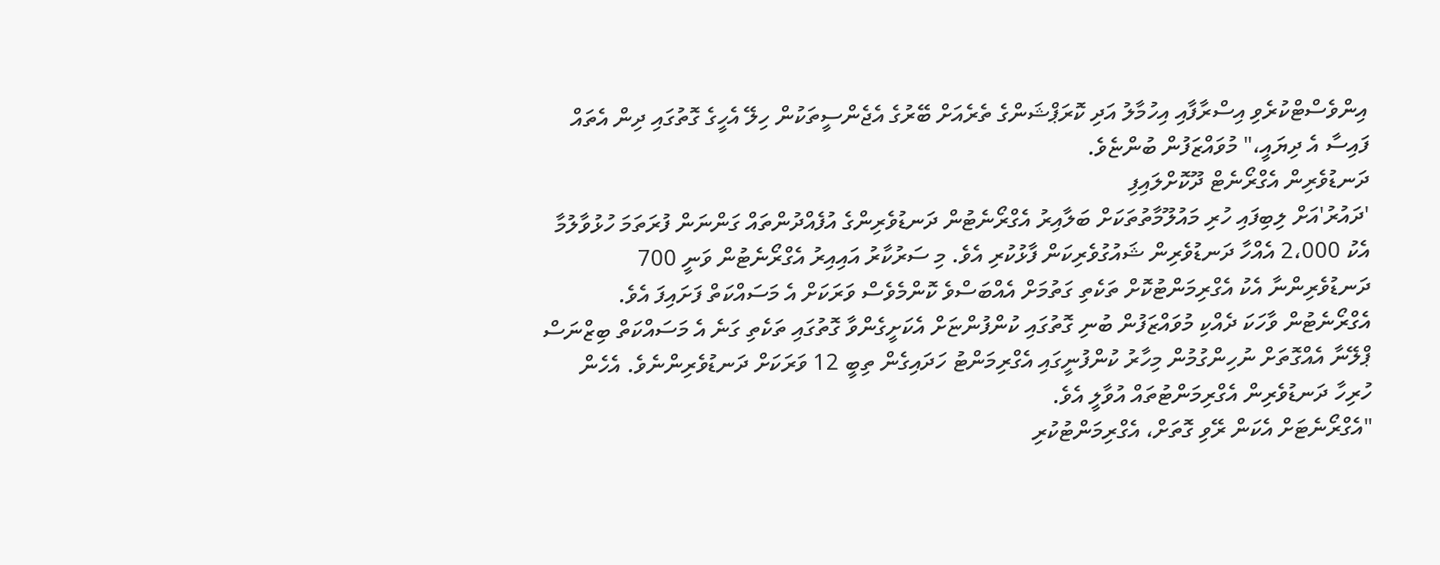އިންވެސްޓްކުރެވި އިސްރާފާއި އިހުމާލު އަދި ކޮރަޕްޝަންގެ ތެރެއަށް ބޭރުގެ އެޖެންސީތަކުން ހިލޭ އެހީގެ ގޮތުގައި ދިން އެތައް ފައިސާ އެ ދިޔައީ،" މުވައްޒަފުން ބުންޏެވެ.
ދަނޑުވެރިން އެގްރޯނެޓް ދޫކޮށްލައިފި
'ދައުރު'އަށް ލިބިފައި ހުރި މައުލޫމާތުތަކަށް ބަލާއިރު އެގްރޯނެޓުން ދަނޑުވެރިންގެ އުފެއްދުންތައް ގަންނަން ފުރަތަމަ ހުޅުވާލުމާ އެކު 2،000 އެއްހާ ދަނޑުވެރިން ޝައުގުވެރިކަން ފާޅުކުރި އެވެ. މި ސަރުކާރު އައިއިރު އެގްރޯނެޓުން ވަނީ 700 ދަނޑުވެރިންނާ އެކު އެގްރިމަންޓުކޮށް ތަކެތި ގަތުމަށް އެއްބަސްވެ ކޮންމެވެސް ވަރަކަށް އެ މަސައްކަތް ފަށައިފަ އެވެ.
އެގްރޯނެޓުން ވާހަކަ ދެއްކި މުވައްޒަފުން ބުނި ގޮތުގައި ކުންފުންޏަށް އެކަށީގެންވާ ގޮތުގައި ތަކެތި ގަނެ އެ މަސައްކަތް ބިޒްނަސް ޕްލޭނާ އެއްގޮތަށް ނުހިންގުމުން މިހާރު ކުންފުނީގައި އެގްރިމަންޓު ހަދައިގެން ތިބީ 12 ވަރަކަށް ދަނޑުވެރިންނެވެ. އެހެން ހުރިހާ ދަނޑުވެރިން އެގްރިމަންޓުތައް އުވާލީ އެވެ.
"އެގްރޯނެޓަށް އެކަން ރޭވި ގޮތަށް، އެގްރިމަންޓުކުރި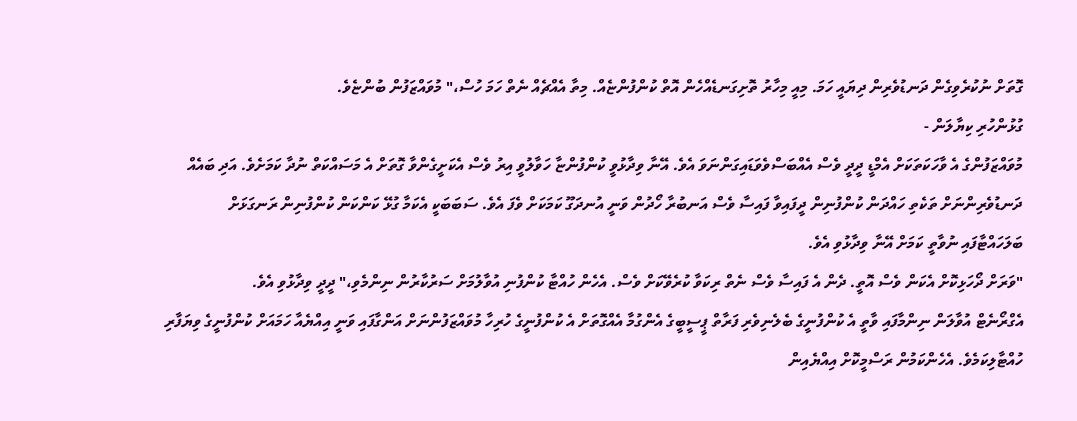ގޮތަށް ނުކުރެވިގެން ދަނޑުވެރިން ދިޔައީ ހަމަ. މިއީ މިހާރު ތޮށިގަނޑެއްހެން އޮތް ކުންފުންޏެއް. މިތާ އެއްޗެއް ނެތް ހަމަ ހުސް،" މުވައްޒަފުން ބުންޏެވެ.
ގުޅުންހުރި ކިޔާލަން -
މުވައްޒަފުންގެ އެ ވާހަކަތަކަށް އެމްޑީ ދީދީ ވެސް އެއްބަސްވެވަޑައިގަންނަވަ އެވެ. އޭނާ ވިދާޅުވީ ކުންފުންޏާ ހަވާލުވީ އިރު ވެސް އެކަށީގެންވާ ގޮތަށް އެ މަސައްކަތް ނުދާ ކަމަށެވެ. އަދި ބައެއް ދަނޑުވެރިންނަށް ތަކެތި ހައްދަން ކުންފުނިން ދީފައިވާ ފައިސާ ވެސް އަނބުރާ ހޯދުން ވަނީ އުނދަގޫ ކަމަކަށް ވެފަ އެވެ. ސަބަބަކީ އެކަމާ ގުޅޭ ކަންކަން ކުންފުނިން ރަނގަޅަށް ބަލަހައްޓާފައި ނުވާތީ ކަމަށް އޭނާ ވިދާޅުވި އެވެ.
"ވަރަށް ދޯހަޅިކޮށް އެކަން ވެސް އޮތީ. ދެން އެ ފައިސާ ވެސް ނެތް ރިކަވާ ކުރެވޭކަށް ވެސް. އެހެން ހުއްޓާ ކުންފުނި އުވާލުމަށް ސަރުކާރުން ނިންމެވި،" ދީދީ ވިދާޅުވި އެވެ.
އެގްރޯނެޓް އުވާލަން ނިންމާފައި ވާތީ އެ ކުންފުނީގެ ބެލެނިވެރި ފަރާތް ޕީސީބީގެ އެންގުމާ އެއްގޮތަށް އެ ކުންފުނީގެ ހުރިހާ މުވައްޒަފުންނަށް އަންގާފައި ވަނީ އިއްޔެއާ ހަމައަށް ކުންފުނީގެ ވިޔަފާރި ހުއްޓާލިކަމެވެ. އެހެންކަމުން ރަސްމީކޮށް އިއްޔެއިން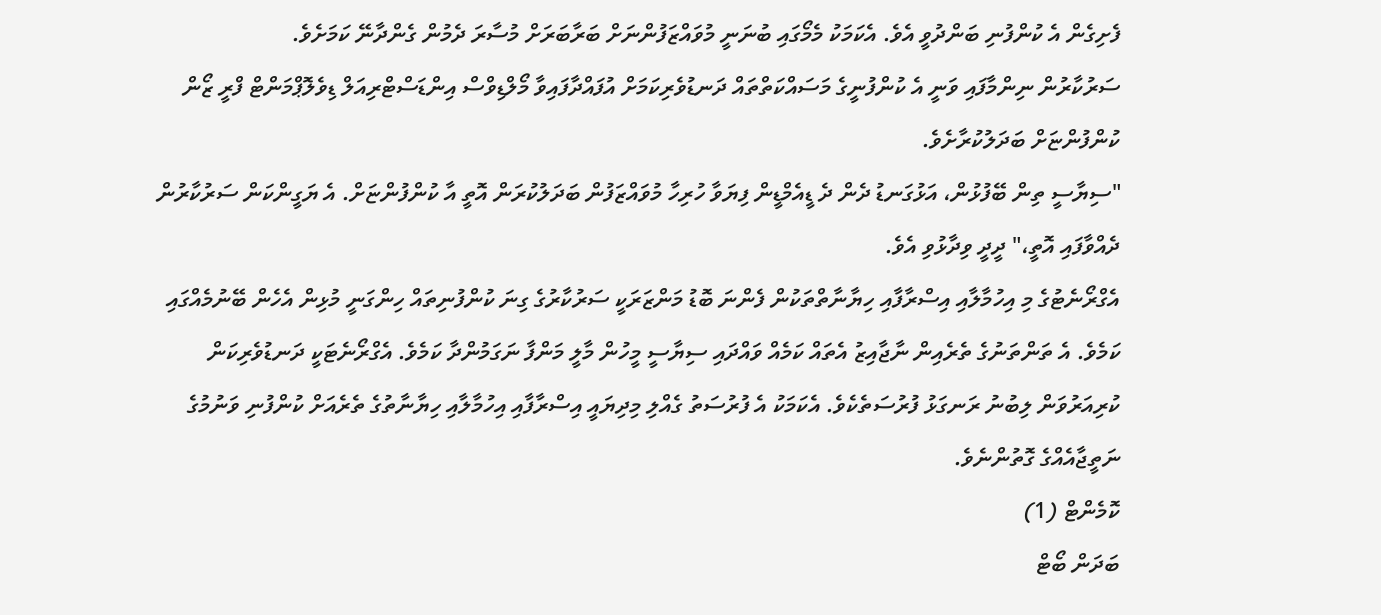ފެށިގެން އެ ކުންފުނި ބަންދުވީ އެވެ. އެކަމަކު މެމޯގައި ބުނަނީ މުވައްޒަފުންނަށް ބަރާބަރަށް މުސާރަ ދެމުން ގެންދާނޭ ކަމަށެވެ.
ސަރުކާރުން ނިންމާފައި ވަނީ އެ ކުންފުނީގެ މަސައްކަތްތައް ދަނޑުވެރިކަމަށް އުފައްދާފައިވާ މޯލްޑިވްސް އިންޑަސްޓްރިއަލް ޑިވެލޮޕްމަންޓް ފްރީ ޒޯން ކުންފުންޏަށް ބަދަލުކުރާށެވެ.
"ސިޔާސީ ތިން ބޭފުޅުން، އަޅުގަނޑު ދެން ދެ ޑީއެމްޑީން ފިޔަވާ ހުރިހާ މުވައްޒަފުން ބަދަލުކުރަން އޮތީ އާ ކުންފުންޏަށް. އެ ޔަގީންކަން ސަރުކާރުން ދެއްވާފައި އޮތީ،" ދީދީ ވިދާޅުވި އެވެ.
އެގްރޯނެޓުގެ މި އިހުމާލާއި އިސްރާފާއި ހިޔާނާތްތަކުން ފެންނަ ބޮޑު މަންޒަރަކީ ސަރުކާރުގެ ގިނަ ކުންފުނިތައް ހިންގަނީ މުޅިން އެހެން ބޭނުމެއްގައި ކަމެވެ. އެ ތަންތަނުގެ ތެރެއިން ނާޖާއިޒު އެތައް ކަމެއް ވައްދައި ސިޔާސީ މީހުން މާލީ މަންފާ ނަގަމުންދާ ކަމެވެ. އެގްރޯނެޓަކީ ދަނޑުވެރިކަން ކުރިއަރުވަން ލިބުނު ރަނގަޅު ފުރުސަތެކެވެ. އެކަމަކު އެ ފުރުސަތު ގެއްލި މިދިޔައީ އިސްރާފާއި އިހުމާލާއި ހިޔާނާތުގެ ތެރެއަށް ކުންފުނި ވަނުމުގެ ނަތީޖާއެއްގެ ގޮތުންނެވެ.
ކޮމެންޓް (1)
ބަދަން ބޯޓް